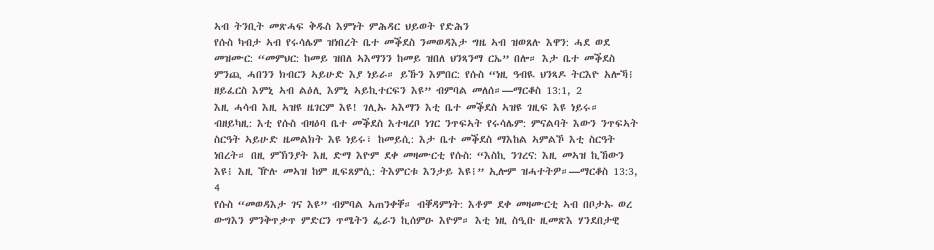ኣብ ትንቢት መጽሓፍ ቅዱስ እምነት ምሕዳር ህይወት የድሕን
የሱስ ካብታ ኣብ የሩሳሌም ዝነበረት ቤተ መቕደስ ንመወዳእታ ግዜ ኣብ ዝወጸሉ እዋን: ሓደ ወደ መዝሙር: “መምህር: ከመይ ዝበለ ኣእማንን ከመይ ዝበለ ህንጻንማ ርኤ” በሎ። እታ ቤተ መቕደስ ምንጪ ሓበንን ክብርን ኣይሁድ እያ ነይራ። ይኹን እምበር: የሱስ “ነዚ ዓብዪ ህንጻዶ ትርእዮ አሎኻ፧ ዘይፈርስ እምኒ ኣብ ልዕሊ እምኒ ኣይኪተርፍን እዩ” ብምባል መለሰ።—ማርቆስ 13:1, 2
እዚ ሓሳብ እዚ ኣዝዩ ዜገርም እዩ! ገሊኡ ኣእማን እቲ ቤተ መቕደስ ኣዝዩ ገዚፍ እዩ ነይሩ። ብዘይካዚ: እቲ የሱስ ብዛዕባ ቤተ መቕደስ እተዛረቦ ነገር ንጥፍኣት የሩሳሌም: ምናልባት እውን ንጥፍኣት ስርዓት ኣይሁድ ዜመልክት እዩ ነይሩ፣ ከመይሲ: እታ ቤተ መቕደስ ማእከል ኣምልኾ እቲ ስርዓት ነበረት። በዚ ምኽንያት እዚ ድማ እዮም ደቀ መዛሙርቲ የሱስ: “እስኪ ንገረና: እዚ መኣዝ ኪኸውን እዩ፧ እዚ ዅሉ መኣዝ ከም ዚፍጸምሲ: ትእምርቱ እንታይ እዩ፧” ኢሎም ዝሓተትዎ።—ማርቆስ 13:3, 4
የሱስ “መወዳእታ ገና እዩ” ብምባል ኣጠንቀቐ። ብቐዳምነት: እቶም ደቀ መዛሙርቲ ኣብ በቦታኡ ወረ ውግእን ምንቅጥቃጥ ምድርን ጥሜትን ፌራን ኪሰምዑ እዮም። እቲ ነዚ ስዒቡ ዚመጽእ ሃንደበታዊ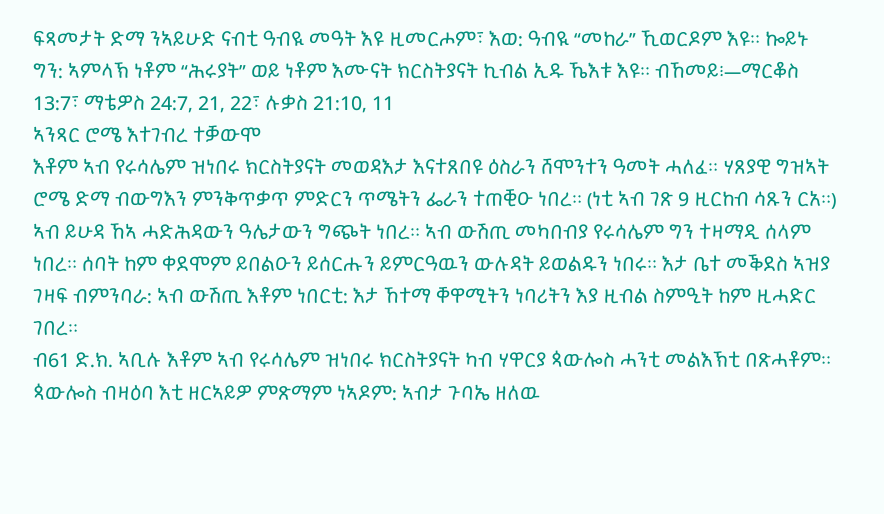ፍጻመታት ድማ ንኣይሁድ ናብቲ ዓብዪ መዓት እዩ ዚመርሖም፣ እወ: ዓብዪ “መከራ” ኺወርዶም እዩ። ኰይኑ ግን: ኣምላኽ ነቶም “ሕሩያት” ወይ ነቶም እሙናት ክርስትያናት ኪብል ኢዱ ኼእቱ እዩ። ብኸመይ፧—ማርቆስ 13:7፣ ማቴዎስ 24:7, 21, 22፣ ሉቃስ 21:10, 11
ኣንጻር ሮሜ እተገብረ ተቓውሞ
እቶም ኣብ የሩሳሌም ዝነበሩ ክርስትያናት መወዳእታ እናተጸበዩ ዕስራን ሸሞንተን ዓመት ሓለፈ። ሃጸያዊ ግዝኣት ሮሜ ድማ ብውግእን ምንቅጥቃጥ ምድርን ጥሜትን ፌራን ተጠቒዑ ነበረ። (ነቲ ኣብ ገጽ 9 ዚርከብ ሳጹን ርአ።) ኣብ ይሁዳ ኸኣ ሓድሕዳውን ዓሌታውን ግጭት ነበረ። ኣብ ውሽጢ መካበብያ የሩሳሌም ግን ተዛማዲ ሰላም ነበረ። ሰባት ከም ቀደሞም ይበልዑን ይሰርሑን ይምርዓዉን ውሉዳት ይወልዱን ነበሩ። እታ ቤተ መቕደስ ኣዝያ ገዛፍ ብምንባራ: ኣብ ውሽጢ እቶም ነበርቲ: እታ ኸተማ ቐዋሚትን ነባሪትን እያ ዚብል ስምዒት ከም ዚሓድር ገበረ።
ብ61 ድ.ክ. ኣቢሉ እቶም ኣብ የሩሳሌም ዝነበሩ ክርስትያናት ካብ ሃዋርያ ጳውሎስ ሓንቲ መልእኽቲ በጽሓቶም። ጳውሎስ ብዛዕባ እቲ ዘርኣይዎ ምጽማም ነኣዶም: ኣብታ ጉባኤ ዘለዉ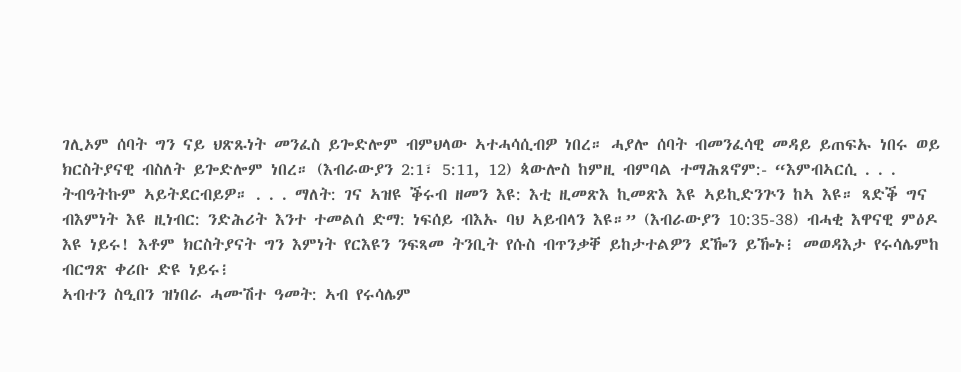ገሊኦም ሰባት ግን ናይ ህጽጹነት መንፈስ ይጐድሎም ብምህላው ኣተሓሳሲብዎ ነበረ። ሓያሎ ሰባት ብመንፈሳዊ መዳይ ይጠፍኡ ነበሩ ወይ ክርስትያናዊ ብስለት ይጐድሎም ነበረ። (እብራውያን 2:1፣ 5:11, 12) ጳውሎስ ከምዚ ብምባል ተማሕጸኖም:- “እምብኣርሲ . . . ትብዓትኩም ኣይትደርብይዎ። . . . ማለት: ገና ኣዝዩ ቕሩብ ዘመን እዩ: እቲ ዚመጽእ ኪመጽእ እዩ ኣይኪድንጕን ከኣ እዩ። ጻድቕ ግና ብእምነት እዩ ዚነብር: ንድሕሪት እንተ ተመልሰ ድማ: ነፍሰይ ብእኡ ባህ ኣይብላን እዩ።” (እብራውያን 10:35-38) ብሓቂ እዋናዊ ምዕዶ እዩ ነይሩ! እቶም ክርስትያናት ግን እምነት የርእዩን ንፍጻመ ትንቢት የሱስ ብጥንቃቐ ይከታተልዎን ደዀን ይዀኑ፧ መወዳእታ የሩሳሌምከ ብርግጽ ቀሪቡ ድዩ ነይሩ፧
ኣብተን ስዒበን ዝነበራ ሓሙሽተ ዓመት: ኣብ የሩሳሌም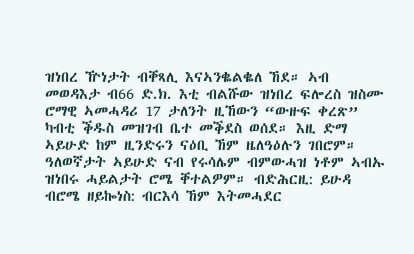ዝነበረ ዅነታት ብቐጻሊ እናኣንቈልቈለ ኸደ። ኣብ መወዳእታ ብ66 ድ.ክ. እቲ ብልሹው ዝነበረ ፍሎረስ ዝስሙ ሮማዊ ኣመሓዳሪ 17 ታለንት ዚኸውን “ውዙፍ ቀረጽ” ካብቲ ቕዱስ መዝገብ ቤተ መቕደስ ወሰደ። እዚ ድማ ኣይሁድ ከም ዚንድሩን ናዕቢ ኸም ዜለዓዕሉን ገበሮም። ዓለወኛታት ኣይሁድ ናብ የሩሳሌም ብምውሓዝ ነቶም ኣብኡ ዝነበሩ ሓይልታት ሮሜ ቐተልዎም። ብድሕርዚ: ይሁዳ ብሮሜ ዘይኰነስ: ብርእሳ ኸም እትመሓደር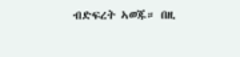ብድፍረት ኣወጁ። በዚ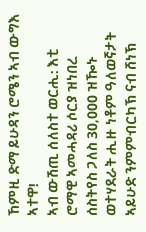ኸምዚ ድማ ይሁዳን ሮሜን ኣብ ውግእ ኣተዋ!
ኣብ ውሽጢ ሰለስተ ወርሒ: እቲ ሮማዊ ኣመሓዳሪ ሶርያ ዝነበረ ሰስትየስ ጋለስ 30,000 ዝዀኑ ወተሃደራት ሒዙ ነቶም ዓለወኛታት ኣይሁድ ንምምብርካኽ ናብ ሸነኽ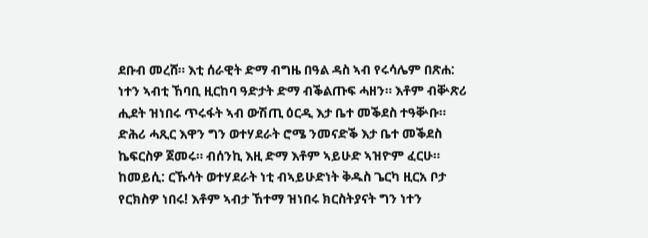ደቡብ መረሸ። እቲ ሰራዊት ድማ ብግዜ በዓል ዳስ ኣብ የሩሳሌም በጽሐ: ነተን ኣብቲ ኸባቢ ዚርከባ ዓድታት ድማ ብቕልጡፍ ሓዘን። እቶም ብቝጽሪ ሒደት ዝነበሩ ጥሩፋት ኣብ ውሽጢ ዕርዲ እታ ቤተ መቕደስ ተዓቝቡ። ድሕሪ ሓጺር እዋን ግን ወተሃደራት ሮሜ ንመናድቕ እታ ቤተ መቕደስ ኬፍርስዎ ጀመሩ። ብሰንኪ እዚ ድማ እቶም ኣይሁድ ኣዝዮም ፈርሁ። ከመይሲ: ርኹሳት ወተሃደራት ነቲ ብኣይሁድነት ቅዱስ ጌርካ ዚርአ ቦታ የርክስዎ ነበሩ! እቶም ኣብታ ኸተማ ዝነበሩ ክርስትያናት ግን ነተን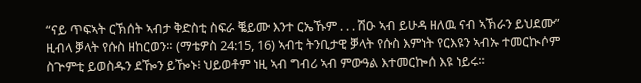“ናይ ጥፍኣት ርኽሰት ኣብታ ቅድስቲ ስፍራ ቘይሙ እንተ ርኤኹም . . . ሽዑ ኣብ ይሁዳ ዘለዉ ናብ ኣኽራን ይህደሙ” ዚብላ ቓላት የሱስ ዘከርወን። (ማቴዎስ 24:15, 16) ኣብቲ ትንቢታዊ ቓላት የሱስ እምነት የርእዩን ኣብኡ ተመርኲሶም ስጕምቲ ይወስዱን ደዀን ይዀኑ፧ ህይወቶም ነዚ ኣብ ግብሪ ኣብ ምውዓል እተመርኰሰ እዩ ነይሩ።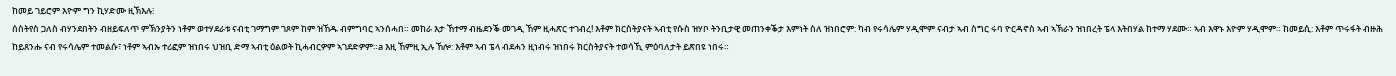ከመይ ገይሮም እዮም ግን ኪሃድሙ ዚኽእሉ፧
ሰስትየስ ጋለስ ብሃንደበትን ብዘይፍለጥ ምኽንያትን ነቶም ወተሃደራቱ ናብቲ ገማግም ገጾም ከም ዝኸዱ ብምግባር ኣንሰሓበ። መከራ እታ ኸተማ ብዜደንቕ መገዲ ኸም ዚሓጽር ተገብረ! እቶም ክርስትያናት ኣብቲ የሱስ ዝሃቦ ትንቢታዊ መጠንቀቕታ እምነት ስለ ዝነበሮም: ካብ የሩሳሌም ሃዲሞም ናብታ ኣብ ስግር ሩባ ዮርዳኖስ ኣብ ኣኽራን ዝነበረት ፔላ እትበሃል ከተማ ሃደሙ። ኣብ እዋኑ እዮም ሃዲሞም። ከመይሲ: እቶም ጥሩፋት ብዙሕ ከይጸንሑ ናብ የሩሳሌም ተመልሱ፣ ነቶም ኣብኡ ተሪፎም ዝነበሩ ህዝቢ ድማ ኣብቲ ዕልወት ኪሓብርዎም ኣገደድዎም።a እዚ ኸምዚ ኢሉ ኸሎ: እቶም ኣብ ፔላ ብደሓን ዚነብሩ ዝነበሩ ክርስትያናት ተወሳኺ ምዕባለታት ይጽበዩ ነበሩ።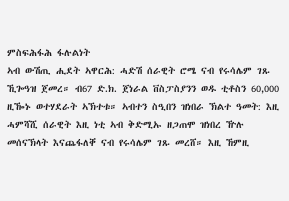ምስፍሕፋሕ ፋሉልነት
ኣብ ውሽጢ ሒደት ኣዋርሕ: ሓድሽ ሰራዊት ሮሜ ናብ የሩሳሌም ገጹ ኺጐዓዝ ጀመረ። ብ67 ድ.ክ. ጀነራል ቨስፓስያንን ወዱ ቲቶስን 60,000 ዚዀኑ ወተሃደራት ኣኽተቱ። ኣብተን ስዒበን ዝነበራ ኽልተ ዓመት: እዚ ሓምሻሺ ሰራዊት እዚ ነቲ ኣብ ቅድሚኡ ዘጋጠሞ ዝነበረ ዅሉ መሰናኽላት እናጨፋለቐ ናብ የሩሳሌም ገጹ መረሸ። እዚ ኸምዚ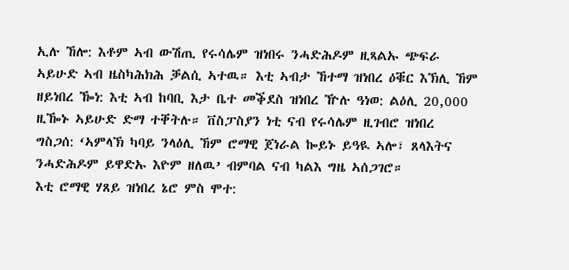ኢሉ ኸሎ: እቶም ኣብ ውሽጢ የሩሳሌም ዝነበሩ ንሓድሕዶም ዚጻልኡ ጭፍራ ኣይሁድ ኣብ ዜስካሕክሕ ቓልሲ ኣተዉ። እቲ ኣብታ ኸተማ ዝነበረ ዕቑር እኽሊ ኸም ዘይነበረ ዀነ: እቲ ኣብ ከባቢ እታ ቤተ መቕደስ ዝነበረ ዅሉ ዓነወ: ልዕሊ 20,000 ዚዀኑ ኣይሁድ ድማ ተቐትሉ። ቨስፓስያን ነቲ ናብ የሩሳሌም ዚገብሮ ዝነበረ ግስጋሰ: ‘ኣምላኽ ካባይ ንላዕሊ ኸም ሮማዊ ጀነራል ኰይኑ ይዓዪ ኣሎ፣ ጸላእትና ንሓድሕዶም ይዋድኡ እዮም ዘለዉ’ ብምባል ናብ ካልእ ግዜ ኣሰጋገሮ።
እቲ ሮማዊ ሃጸይ ዝነበረ ኔሮ ምስ ሞተ: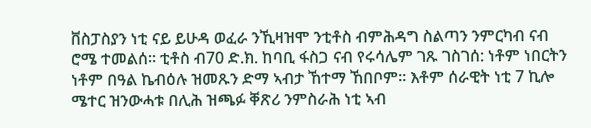ቨስፓስያን ነቲ ናይ ይሁዳ ወፈራ ንኺዛዝሞ ንቲቶስ ብምሕዳግ ስልጣን ንምርካብ ናብ ሮሜ ተመልሰ። ቲቶስ ብ70 ድ.ክ. ከባቢ ፋስጋ ናብ የሩሳሌም ገጹ ገስገሰ: ነቶም ነበርትን ነቶም በዓል ኬብዕሉ ዝመጹን ድማ ኣብታ ኸተማ ኸበቦም። እቶም ሰራዊት ነቲ 7 ኪሎ ሜተር ዝንውሓቱ በሊሕ ዝጫፉ ቐጽሪ ንምስራሕ ነቲ ኣብ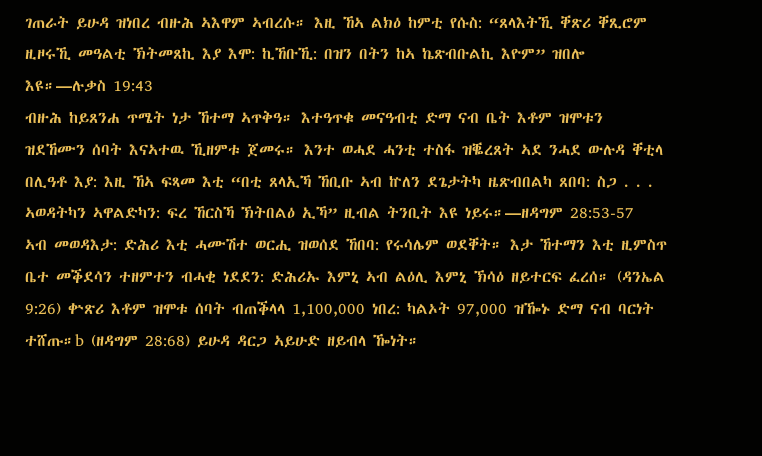ገጠራት ይሁዳ ዝነበረ ብዙሕ ኣእዋም ኣብረሱ። እዚ ኸኣ ልክዕ ከምቲ የሱስ: “ጸላእትኺ ቐጽሪ ቐጺሮም ዚዞሩኺ መዓልቲ ኽትመጸኪ እያ እሞ: ኪኸቡኺ: በዝን በትን ከኣ ኬጽብቡልኪ እዮም” ዝበሎ እዩ።—ሉቃስ 19:43
ብዙሕ ከይጸንሐ ጥሜት ነታ ኸተማ ኣጥቅዓ። እተዓጥቁ መናዓብቲ ድማ ናብ ቤት እቶም ዝሞቱን ዝደኸሙን ሰባት እናኣተዉ ኺዘምቱ ጀመሩ። እንተ ወሓደ ሓንቲ ተስፋ ዝቘረጸት ኣደ ንሓደ ውሉዳ ቐቲላ በሊዓቶ እያ: እዚ ኸኣ ፍጻመ እቲ “በቲ ጸላኢኻ ኸቢቡ ኣብ ኵለን ደጌታትካ ዜጽብበልካ ጸበባ: ስጋ . . . ኣወዳትካን ኣዋልድካን: ፍረ ኸርስኻ ኽትበልዕ ኢኻ” ዚብል ትንቢት እዩ ነይሩ።—ዘዳግም 28:53-57
ኣብ መወዳእታ: ድሕሪ እቲ ሓሙሽተ ወርሒ ዝወሰደ ኸበባ: የሩሳሌም ወደቐት። እታ ኸተማን እቲ ዚምስጥ ቤተ መቕደሳን ተዘምተን ብሓቂ ነደደን: ድሕሪኡ እምኒ ኣብ ልዕሊ እምኒ ኽሳዕ ዘይተርፍ ፈረሰ። (ዳንኤል 9:26) ቍጽሪ እቶም ዝሞቱ ሰባት ብጠቕላላ 1,100,000 ነበረ: ካልኦት 97,000 ዝዀኑ ድማ ናብ ባርነት ተሸጡ።b (ዘዳግም 28:68) ይሁዳ ዳርጋ ኣይሁድ ዘይብላ ዀነት።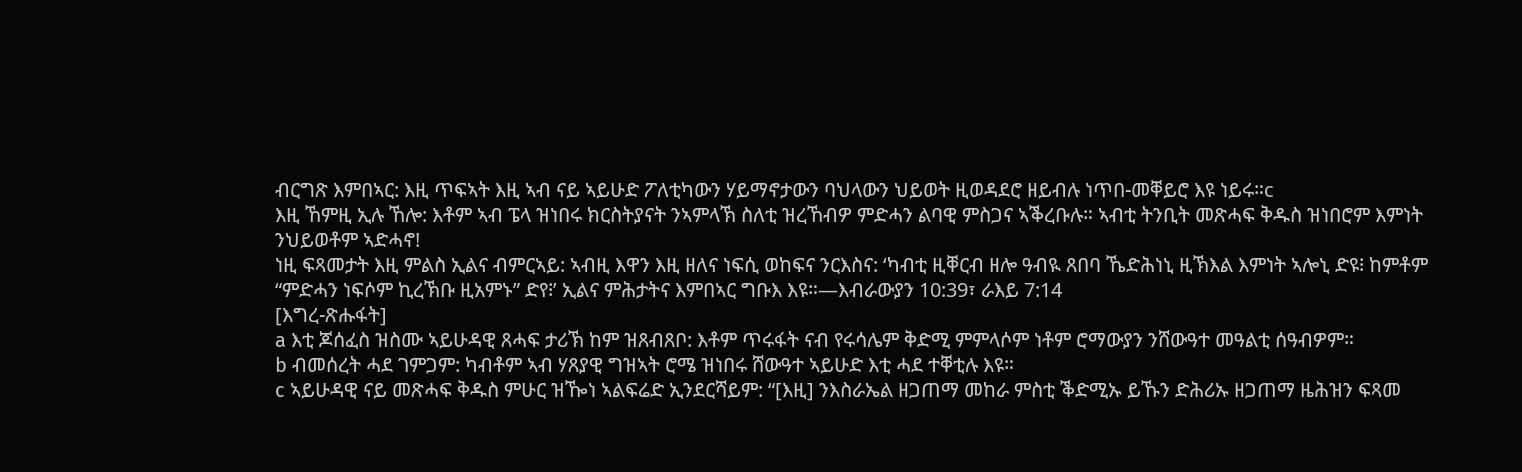ብርግጽ እምበኣር: እዚ ጥፍኣት እዚ ኣብ ናይ ኣይሁድ ፖለቲካውን ሃይማኖታውን ባህላውን ህይወት ዚወዳደሮ ዘይብሉ ነጥበ-መቐይሮ እዩ ነይሩ።c
እዚ ኸምዚ ኢሉ ኸሎ: እቶም ኣብ ፔላ ዝነበሩ ክርስትያናት ንኣምላኽ ስለቲ ዝረኸብዎ ምድሓን ልባዊ ምስጋና ኣቕረቡሉ። ኣብቲ ትንቢት መጽሓፍ ቅዱስ ዝነበሮም እምነት ንህይወቶም ኣድሓኖ!
ነዚ ፍጻመታት እዚ ምልስ ኢልና ብምርኣይ: ኣብዚ እዋን እዚ ዘለና ነፍሲ ወከፍና ንርእስና: ‘ካብቲ ዚቐርብ ዘሎ ዓብዪ ጸበባ ኼድሕነኒ ዚኽእል እምነት ኣሎኒ ድዩ፧ ከምቶም “ምድሓን ነፍሶም ኪረኽቡ ዚአምኑ” ድየ፧’ ኢልና ምሕታትና እምበኣር ግቡእ እዩ።—እብራውያን 10:39፣ ራእይ 7:14
[እግረ-ጽሑፋት]
a እቲ ጆሰፈስ ዝስሙ ኣይሁዳዊ ጸሓፍ ታሪኽ ከም ዝጸብጸቦ: እቶም ጥሩፋት ናብ የሩሳሌም ቅድሚ ምምላሶም ነቶም ሮማውያን ንሸውዓተ መዓልቲ ሰዓብዎም።
b ብመሰረት ሓደ ገምጋም: ካብቶም ኣብ ሃጸያዊ ግዝኣት ሮሜ ዝነበሩ ሸውዓተ ኣይሁድ እቲ ሓደ ተቐቲሉ እዩ።
c ኣይሁዳዊ ናይ መጽሓፍ ቅዱስ ምሁር ዝዀነ ኣልፍሬድ ኢንደርሻይም: “[እዚ] ንእስራኤል ዘጋጠማ መከራ ምስቲ ቕድሚኡ ይኹን ድሕሪኡ ዘጋጠማ ዜሕዝን ፍጻመ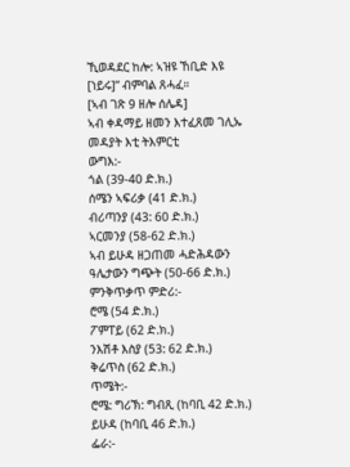ኺወዳደር ከሎ: ኣዝዩ ኸቢድ እዩ [ነይሩ]” ብምባል ጸሓፈ።
[ኣብ ገጽ 9 ዘሎ ሰሌዳ]
ኣብ ቀዳማይ ዘመን እተፈጸመ ገሊኡ መዳያት እቲ ትእምርቲ
ውግእ:-
ጎል (39-40 ድ.ክ.)
ሰሜን ኣፍሪቃ (41 ድ.ክ.)
ብሪጣንያ (43: 60 ድ.ክ.)
ኣርመንያ (58-62 ድ.ክ.)
ኣብ ይሁዳ ዘጋጠመ ሓድሕዳውን ዓሌታውን ግጭት (50-66 ድ.ክ.)
ምንቅጥቃጥ ምድሪ:-
ሮሜ (54 ድ.ክ.)
ፖምፐይ (62 ድ.ክ.)
ንእሽቶ እስያ (53: 62 ድ.ክ.)
ቅሬጥስ (62 ድ.ክ.)
ጥሜት:-
ሮሜ: ግሪኽ: ግብጺ (ከባቢ 42 ድ.ክ.)
ይሁዳ (ከባቢ 46 ድ.ክ.)
ፌራ:-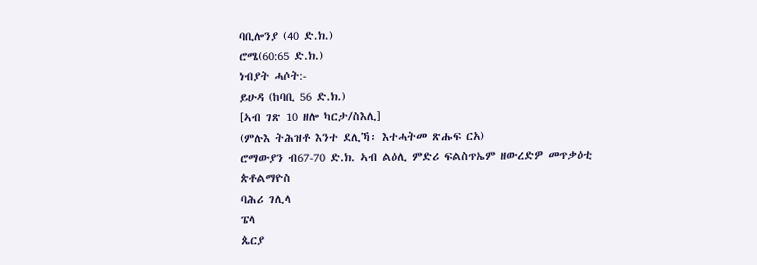ባቢሎንያ (40 ድ.ክ.)
ሮሜ(60:65 ድ.ክ.)
ነብያት ሓሶት:-
ይሁዳ (ከባቢ 56 ድ.ክ.)
[ኣብ ገጽ 10 ዘሎ ካርታ/ስእሊ]
(ምሉእ ትሕዝቶ እንተ ደሊኻ፡ እተሓትመ ጽሑፍ ርአ)
ሮማውያን ብ67-70 ድ.ክ. ኣብ ልዕሊ ምድሪ ፍልስጥኤም ዘውረድዎ መጥቃዕቲ
ጵቶልማዮስ
ባሕሪ ገሊላ
ፔላ
ጴርያ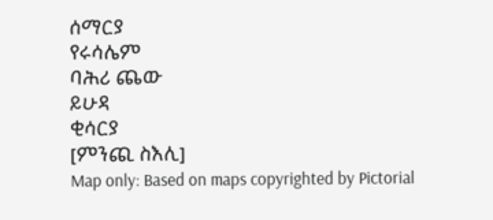ሰማርያ
የሩሳሌም
ባሕሪ ጨው
ይሁዳ
ቂሳርያ
[ምንጪ ስእሊ]
Map only: Based on maps copyrighted by Pictorial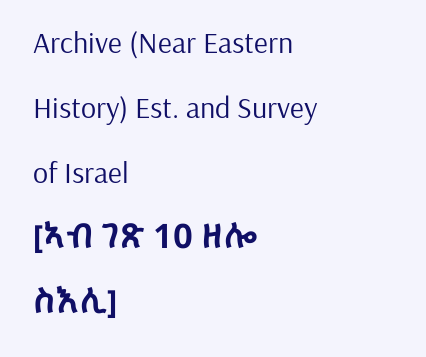Archive (Near Eastern History) Est. and Survey of Israel
[ኣብ ገጽ 10 ዘሎ ስእሊ]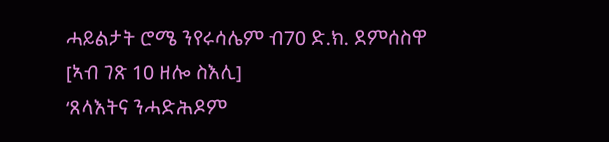ሓይልታት ሮሜ ንየሩሳሌም ብ70 ድ.ክ. ደምሰስዋ
[ኣብ ገጽ 10 ዘሎ ስእሊ]
‘ጸላእትና ንሓድሕዶም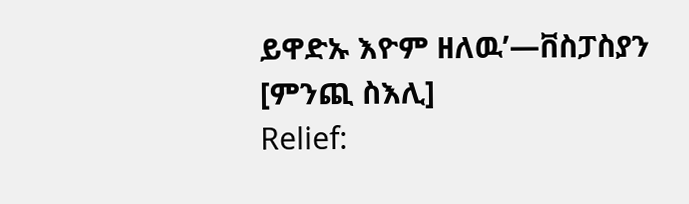ይዋድኡ እዮም ዘለዉ’—ቨስፓስያን
[ምንጪ ስእሊ]
Relief: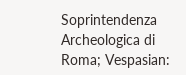Soprintendenza Archeologica di Roma; Vespasian: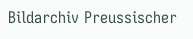Bildarchiv Preussischer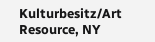Kulturbesitz/Art Resource, NY